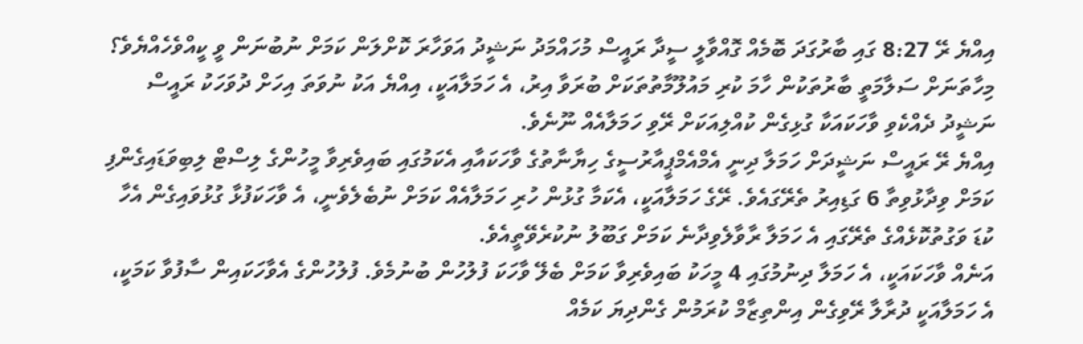އިއްޔެ ރޭ 8:27 ގައި ބާރުގަދަ ބޮމެއް ގޮއްވާލީ ސީދާ ރައީސް މުހައްމަދު ނަޝީދު އަވަހާރަ ކޮށްލަން ކަމަށް ނުބުނަން ވީ ކީއްވެހެއްޔެވެ؟ މިހާތަނަށް ސަލާމަތީ ބާރުތަކުން ހާމަ ކުރި މައުލޫމާތުތަކަށް ބުރަވާ އިރު، އެ ހަމަލާއަކީ، އިއްޔެ އަކު ނުވަތަ އިހަށް ދުވަހަކު ރައީސް ނަޝީދު ދެއްކެވި ވާހަކައަކާ ގުޅިގެން ކުއްލިއަކަށް ރޭވި ހަމަލާއެއް ނޫނެވެ.
އިއްޔެ ރޭ ރައީސް ނަޝީދަށް ހަމަލާ ދިނީ އެމްއެމްޕީއާރުސީގެ ހިޔާނާތުގެ ވާހަކައާއި އެކަމުގައި ބައިވެރިވާ މީހުންގެ ލިސްޓް ލިބިވަޑައިގެންފި ކަމަށް ވިދާޅުވިތާ 6 ގަޑިއިރު ތެރޭގައެވެ. ރޭގެ ހަމަލާއަކީ، އެކަމާ ގުޅުން ހުރި ހަމަލާއެއް ކަމަށް ނުބެލެވެނީ، އެ ވާހަކަފުޅާ ގުޅުވައިގެން އެހާ ކުޑަ ވަގުތުކޮޅެއްގެ ތެރޭގައި އެ ހަމަލާ ރާވާލެވިދާނެ ކަމަށް ގަބޫލު ނުކުރެވޭތީއެވެ.
އަނެއް ވާހަކައަކީ، އެ ހަމަލާ ދިނުމުގައި 4 މީހަކު ބައިވެރިވާ ކަމަށް ބެލޭ ވާހަކަ ފުލުހުން ބުނުމެވެ. ފުލުހުންގެ އެވާހަކައިން ސާފުވާ ކަމަކީ، އެ ހަމަލާއަކީ ދުރާލާ ރޭވިގެން އިންތިޒާމް ކުރަމުން ގެންދިޔަ ކަމެއް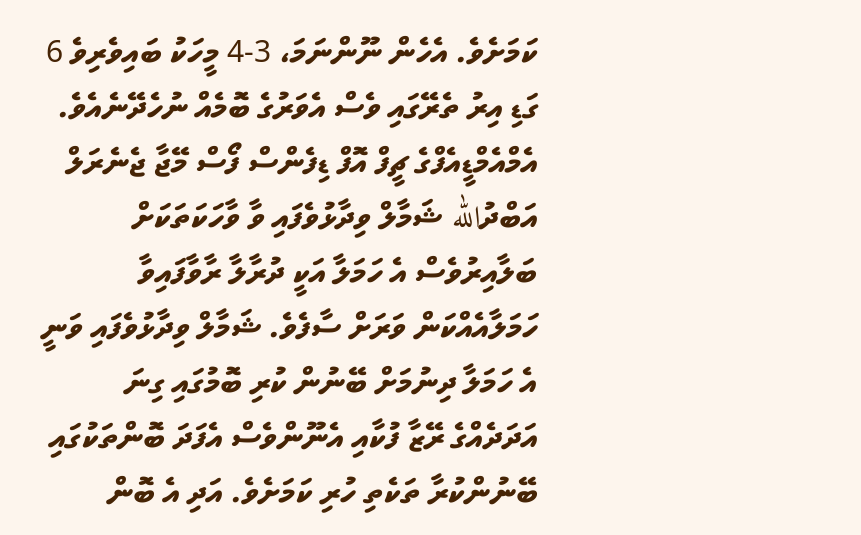ކަމަށެވެ. އެހެން ނޫންނަމަ، 3-4 މީހަކު ބައިވެރިވެ 6 ގަޑި އިރު ތެރޭގައި ވެސް އެވަރުގެ ބޮމެއް ނުހެދޭނެއެވެ.
އެމްއެމްޑީއެފްގެ ޗީފް އޮފް ޑިފެންސް ފޯސް މޭޖާ ޖެނެރަލް އަބްދުالله ޝަމާލް ވިދާޅުވެފައި ވާ ވާހަކަތަކަށް ބަލާއިރުވެސް އެ ހަމަލާ އަކީ ދުރާލާ ރާވާފައިވާ ހަމަލާއެއްކަން ވަރަށް ސާފެވެ. ޝަމާލް ވިދާޅުވެފައި ވަނީ އެ ހަމަލާ ދިނުމަށް ބޭނުން ކުރި ބޮމުގައި ގިނަ އަދަދެއްގެ ރޭޒާ ފުކާއި އެނޫންވެސް އެފަދަ ބޮންތަކުގައި ބޭނުންކުރާ ތަކެތި ހުރި ކަމަށެވެ. އަދި އެ ބޮން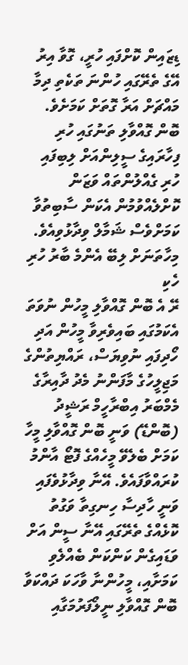ޑިޒައިން ކޮށްފައި ހުރީ، ގޮވާ އިރު އޭގެ ތެރޭގައި ހުންނަ ތަކެތި ދިމާ މައްޗަށް އަރާ ގޮތަށް ކަމަށެވެ. ބޮން ގޮއްވާލި ތަނުގައި ހުރި ފިހާރައިގެ ސީލިންއަށް ލިބިފައި ހުރި ގެއްލުންތައް ވަޒަން ކޮށްލެއްވުމުން އެކަން ސާބިތުވާ ކަމަށްވެސް ޝަމާލް ވިދާޅުވިއެވެ.
މިހާތަނަށް ލިބޭ އެންމެ ބާރު ހުރި ހެކި
ރޭ އެ ބޮން ގޮއްވާލި މީހުން ނުވަތަ އެކަމުގައި ބައިވެރިވާ މީހުން އަދި ހޯދިފައި ނުވިޔަސް، ރައްޔިތުންގެ މަޖިލީހުގެ މާފަންނު މެދު ދާއިރާގެ މެމްބަރު އިބްރާހީމް ރަޝީދު (ބޮންޑޭ) ވަނީ ބޮން ގޮއްވާލި މީހާ ކަމަށް ބެލެވޭ މީހެއްގެ ފޮޓޯ އާންމު ކުރައްވާފައެވެ. އޭނާ ވިދާޅުވެފައި ވަނީ ހާދިސާ ހިނގިތާ ވަގުތު ކޮޅެއްގެ ތެރޭގައި އޭނާ ސީން އަށް ވަޑައިގެން ކަންކަން ބެއްލެވި ކަމަށާއި، މީހުންނާ ވާހަކަ ދައްކަވާ ބޮން ގޮއްވާލި ނީލޯފަރުމަގާއި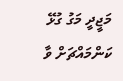މަޖީދީ މަގު ގުޅޭ ކަންމައްޗަށް ވާ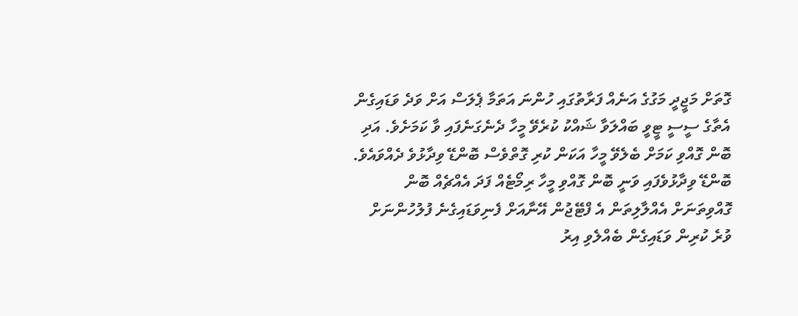ގޮތަށް މަޖީދީ މަގުގެ އަނެއް ފަރާތުގައި ހުންނަ އަތަމާ ޕެލަސް އަށް ވަދެ ވަޑައިގެން އެތާގެ ސީސީ ޓީވީ ބައްލަވާ ޝައްކު ކުރެވޭ މީހާ ދެނެގަނެފައި ވާ ކަމަށެވެ. އަދި ބޮން ގޮއްވި ކަމަށް ބެލެވޭ މީހާ އަކަން ކުރި ގޮތްވެސް ބޮންޑޭ ވިދާޅުވެ ދެއްވައެވެ.
ބޮންޑޭ ވިދާޅުވެފައި ވަނީ ބޮން ގޮއްވި މީހާ ރިމޯޓެއް ފަދަ އެއްޗެއް ބޮން ގޮއްވިތަނަށް އެއްލާލިތަން އެ ފްޓޭޖުން އޭނާއަށް ފެނިވަޑައިގެނެ ފުލުހުންނަށް ވުރެ ކުރިން ވަޑައިގެން ބެއްލެވި އިރު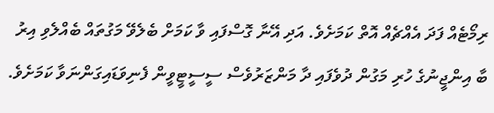ރިމޯޓެއް ފަދަ އެއްޗެއް އޮތް ކަމަށެވެ. އަދި އޭނާ ގޮސްފައި ވާ ކަމަށް ބެލެވޭ މަގުތައް ބެއްލެވި އިރު ބާ އިންޖީނުގެ ހުރި މަގުން ދުވެފައި ދާ މަންޒަރުވެސް ސީސީޓީވީން ފެނިވަޑައިގަންނަވާ ކަމަށެވެ.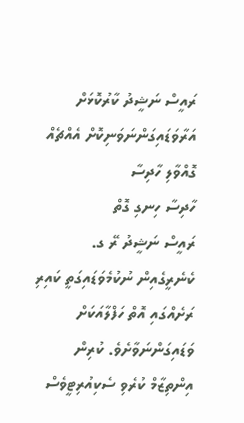ރައީސް ނަޝީދު ކާރުކޮޅަށް އަރާވަޑައިގަންނަވަނިކޮށް އެއްޗެއް ގޮއްވާލި ހާދިސާ
ހާދިސާ ހިނގި ގޮތް
ރައީސް ނަޝީދު ރޭ ގ. ކެނެރީގެއިން ނުކުމެވަޑައިގަތީ ކައިރި ރަށެއްގައި އޮތް ހަފްލާއަކަށް ވަޑައިގަންނަވާށެވެ. ކުރިން އިންތިޒާމް ކުރެވި ސެކިއުރިޓީވެސް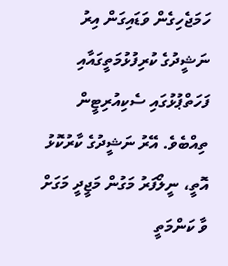ހަމަޖެހިގެން ވަޑައިގަން އިރު ނަޝީދުގެ ކުރިފުޅުމަތީގައާއި ފަހަތްޕުޅުގައި ސެކިއުރިޓީން ތިއްބެވެ. އޭރު ނަޝީދުގެ ކާރުކޮޅު އޮތީ، ނީލޯފަރު މަގުން މަޖީދީ މަގަށް ވާ ކަންމަތީ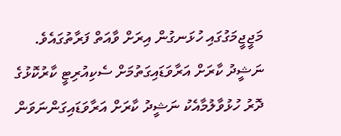މަޖީޖީމަގުގައި ހުޅަނގުން އިރަށް ވާއަތް ފަރާތުގައެވެ.
ނަޝީދު ކާރަށް އަރާވަޑައިގަތުމަށް ސެކިއުރިޓީ ކާރުކޮޅުގެ ދޮރު ހުޅުވާލުމާއެކު ނަޝީދު ކާރަށް އަރާވަޑައިގަންނަވަން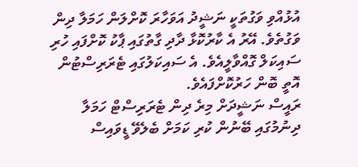އުޅުއްވި ވަގުތަކީ ނަޝީދު އަވަހާރަ ކޮށްލަން ހަމަލާ ދިން ވަގުތެވެ. އޭރު އެ ކާރުކޮޅާ ދާދި ގާތުގައި ޕާކު ކޮށްފައި ހުރި ސައިކަލް ގޮއްވާލީއެވެ. އެ ސައިކަލުގައި ޓެރަރިސްޓުން އޮތީ ބޮން ހަރުކޮށްފައެވެ.
ރައީސް ނަޝީދަށް މިރެ ދިން ޓެރަރިސްޓް ހަމަލާ ދިނުމުގައި ބޭނުން ކުރި ކަމަށް ބެލެވޭ ޑީވައިސް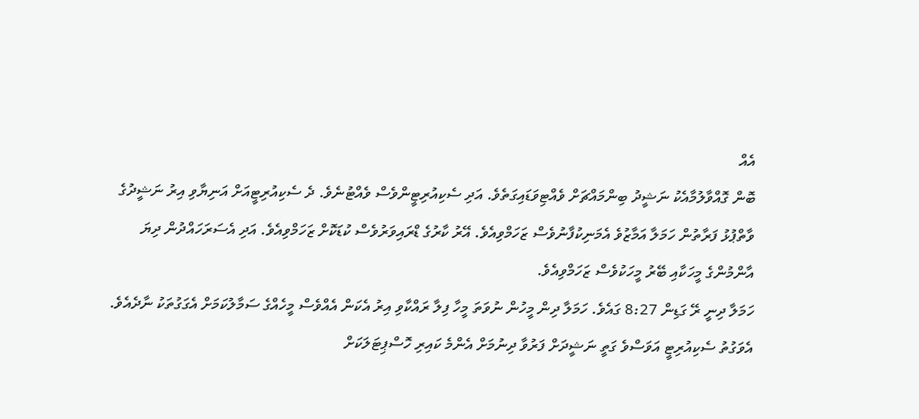އެއް
ބޮން ގޮއްވާލުމާއެކު ނަޝީދު ބިންމައްޗަށް ވެއްޓިވަޑައިގަތެވެ. އަދި ސެކިއުރިޓީންވެސް ވެއްޓުނެވެ. ދެ ސެކިއުރިޓީއަށް އަނިޔާވި އިރު ނަޝީދުގެ ވާތްޕުޅު ފަރާތުން ހަމަލާ އަމާޒުވެ އެމަނިކުފާނުވެސް ޒަހަމްވިއެވެ. އޭރު ކާރުގެ ޑްރައިވަރުވެސް ކުޑަކޮށް ޒަހަމްވިއެވެ. އަދި އެސަރަހައްދުން ދިޔަ އާންމުންގެ މީހަކާއި ބޭރު މީހަކުވެސް ޒަހަމްވިއެވެ.
ހަމަލާ ދިނީ ރޭ ގަޑިން 8:27 ގައެވެ. ހަމަލާ ދިން މީހުން ނުވަތަ މީހާ ފިލާ ރައްކާވި އިރު އެކަން އެއްވެސް މީހެއްގެ ސަމާލުކަމަށް އެގަގުތަކު ނާދެއެވެ. އެވަގުތު ސެކިއުރިޓީ އަވަސްވެ ގަތީ ނަޝީދަށް ފަރުވާ ދިނުމަށް އެންމެ ކައިރި ހޮސްޕިޓަލަކަށް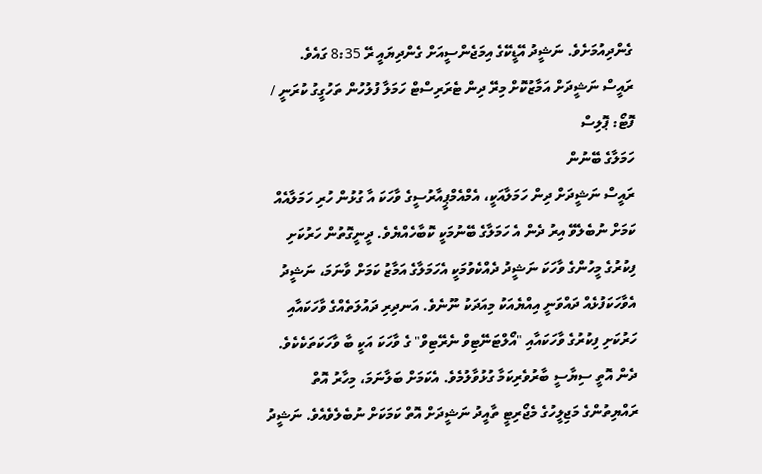ގެންދިއުމަށެވެ. ނަޝީދު އޭޑީކޭގެ އިމަޖެންސީއަށް ގެންދިޔައީ ރޭ 8:35 ގައެވެ.
ރައީސް ނަޝީދަށް އަމާޒުކޮށް މިރޭ ދިން ޓެރަރިސްޓް ހަމަލާ ފުލުހުން ތަހުގީގު ކުރަނީ / ފޮޓޯ: ޕޮލިސް
ހަމަލާގެ ބޭނުން
ރައީސް ނަޝީދަށް ދިން ހަމަލާއަކީ، އެމްއެމްޕީއާރުސީގެ ވާހަކަ އާ ގުޅުން ހުރި ހަމަލާއެއް ކަމަށް ނުބެލެވޭ އިރު ދެން އެ ހަމަލާގެ ބޭނުމަކީ ކޮބާހެއްޔެވެ. ދީނީގޮތުން ހަރުކަށި ފިކުރުގެ މީހުންގެ ވާހަކަ ނަޝީދު ދެއްކެވުމަކީ އެހަމަލާގެ އަމާޒު ކަމަށް ވާނަމަ، ނަޝީދު އެވާހަކަފުޅެއް ދައްވަނީ އިއްޔެއަކު މިއަދަކު ނޫނެވެ. އަނދިރި ދައުލަތެއްގެ ވާހަކައާއި ހަރުކަށި ފިކުރުގެ ވާހަކައާއި "އޯލްޓަނޭޓިވް ނެރޭޓިވް" ގެ ވާހަކަ އަކީ ބާ ވާހަކަތަކެކެވެ. ދެން އޮތީ ސިޔާސީ ބާރުވެރިކަމާ ގުޅުވާލުމެވެ. އެކަމަށް ބަލާނަމަ، މިހާރު އޮތް ރައްޔިތުންގެ މަޖިލީހުގެ މެޖޯރިޓީ ތާއީދު ނަޝީދަށް އޮތް ކަމަކަށް ނުބެލެވެއެވެ. ނަޝީދު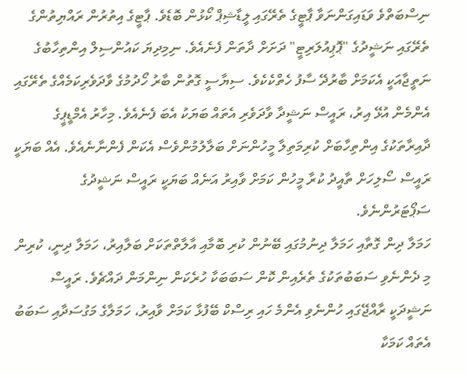ނިސްބަތްވެ ވަޑައިގަންނަވާ ޕާޓީގެ ތެރޭގައި ލީޑާޝިޕް ކޯޅުން ބޮޑެވެ. ޕާޓީގެ އިތުރުން ރައްޔިތުންގެ ތެރޭގައި ނަޝީދުގެ "ޕޮޕިއުލަރިޓީ" ދަށަށް ދާތަން ފެނެއެވެ. ނިމިދިޔަ ކައުންސިލް އިންތިހާބުގެ ނަތީޖާއަކީ އެކަމަށް ބާރުދޭ ސާފު ހެތްކެކެވެ. ސިޔާސީ ގޮތުން ބާރު ހޯދުމުގެ ވާދަވެރިކަމެއްގެ ތެރޭގައި އެންމެން އުޅޭ އިރު، ރައީސް ނަޝީދާ ވާދަވެރި އެތައް ބަޔަކު އެބަ ފެނެއެވެ. މިހާރު އެމްޑީޕީގެ ދާއިރާތަކުގެ އިންތިހާބަށް ކުރިމަތިލާ މީހުންނަށް ބަލާލުމުންވެސް އެކަން ފެންނާނެއެވެ. އެއް ބަޔަކީ ރައީސް ސޯލިހަށް ތާއީދު ކުރާ މީހުން ކަމަށް ވާއިރު އަނެއް ބަޔަކީ ރައީސް ނަޝީދުގެ ސަޕޯޓަރުންނެވެ.
ހަމަލާ ދިން ގޮތާއި ހަމަލާ ދިނުމުގައި ބޭނުން ކުރި ބޮމާއި އާލާތްތަކަށް ބަލާއިރު، ހަމަލާ ދިނީ، ކުރިން މި ދެންނެވި ސަބަބުތަކުގެ ތެރެއިން ކޮން ސަބަބަކާ ހުރެކަން ނިންމަން ދައްޗެވެ. ރައީސް ނަޝީދަކީ ރާއްޖޭގައި ހުންނެވި އެންމެ ހައި ރިސްކް ބޭފުޅާ ކަމަށް ވާއިރު، ހަމަލާގެ މަގުސަދާއި ސަބަބު އެތައް ކަމަކާ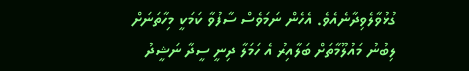ގުޅުވާލެވިދާނެއެވެ. އެހެން ނަމަވެސް ސާފުވާ ކަމަކީ މިހާތަނަށް ލިބުނު މައުލޫމާތަށް ބަލާއިރު އެ ހަމަލާ ދިނީ ސީދާ ނަޝީދު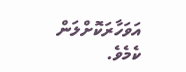އަވަހާރަކޮށްލަން ކެމެވެ.